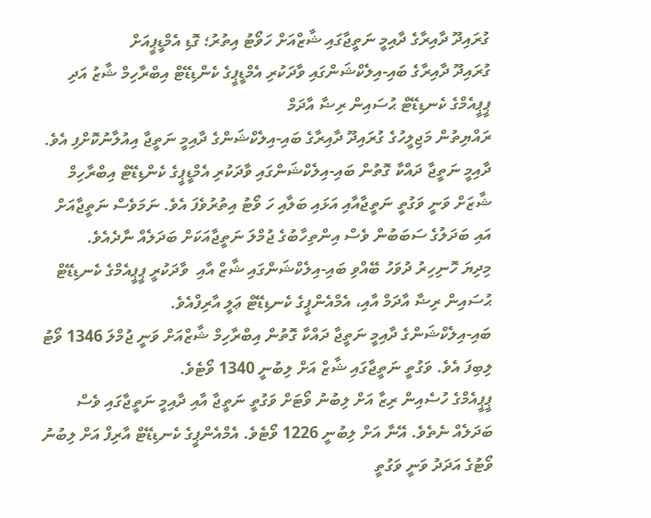ގުރައިދޫ ދާއިރާގެ ދާއިމީ ނަތީޖާގައި ޝާޒްއަށް ހަވޯޓު އިތުރު؛ ގޮޑި އެމްޑީޕީއަށް
ގުރައިދޫ ދާއިރާގެ ބައި-އިލެކްޝަންގައި ވާދަކުރި އެމްޑީޕީގެ ކެންޑިޑޭޓް އިބްރާހިމް ޝާޒު އަދި ޕީޕީއެމްގެ ކެނޑިޑޭޓް ޙުސައިން ރިޟާ އާދަމް
ރައްޔިތުން މަޖިލީހުގެ ގުރައިދޫ ދާއިރާގެ ބައި-އިލެކްޝަންގެ ދާއިމީ ނަތީޖާ އިއުލާނުކޮށްފި އެވެ.
ދާއިމީ ނަތީޖާ ދައްކާ ގޮތުން ބައި-އިލެކްޝަންގައި ވާދަކުރި އެމްޑީޕީގެ ކެންޑިޑޭޓް އިބްރާހިމް ޝާޒަށް ވަނީ ވަގުތީ ނަތީޖާއާއި އަޅައި ބަލާއި ހަ ވޯޓު އިތުރުވެފަ އެވެ. ނަމަވެސް ނަތީޖާއަށް އައި ބަދަލުގެ ސަބަބުން ވެސް އިންތިހާބުގެ ޖުމްލަ ނަތީޖާއަކަށް ބަދަލެއް ނާދެއެވެ.
މިދިޔަ ހޮނިހިރު ދުވަހު ބޭއްވި ބައި-އިލެކްޝަންގައި ޝާޒް އާއި  ވާދަކުރީ ޕީޕީއެމްގެ ކެނޑިޑޭޓް ޙުސައިން ރިޟާ އާދަމް އާއި، އެމްއެންޕީގެ ކެނޑިޑޭޓް ޢަލީ އާރިފްއެވެ.
ބައި-އިލެކްޝަންގެ ދާއިމީ ނަތީޖާ ދައްކާ ގޮތުން އިބްރާހިމް ޝާޒްއަށް ވަނީ ޖުމްލަ 1346 ވޯޓު ލިބިފަ އެވެ. ވަގުތީ ނަތީޖާގައި ޝާޒް އަށް ލިބުނީ 1340 ވޯޓެވެ.
ޕީޕީއެމްގެ ހުސެއިން ރިޒާ އަށް ލިބުނު ވޯޓަށް ވަގުތީ ނަތީޖާ އާއި ދާއިމީ ނަތީޖާގައި ވެސް ބަދަލެއް ނެތެވެ. އޭނާ އަށް ލިބުނީ 1226 ވޯޓެވެ. އެމްއެންޕީގެ ކެނޑިޑޭޓް އާރިފް އަށް ލިބުނު ވޯޓުގެ އަދަދު ވަނީ ވަގުތީ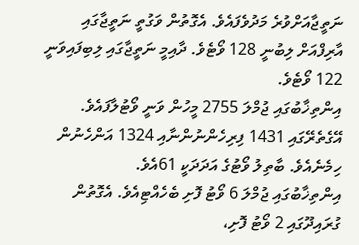ނަތީޖާއަށްވުރެ މަދުވެފައެވެ. އެގޮތުން ވަގުތީ ނަތީޖާގައި އާރިފްއަށް ލިބުނީ 128 ވޯޓެވެ. ދާއިމީ ނަތީޖާގައި ލިބިފައިވަނީ 122 ވޯޓެވެ.
އިންތިޚާބުގައި ޖުމްލަ 2755 މީހުން ވަނީ ވޯޓުލާފައެވެ. އޭގެތެރޭގައި 1431 ފިރިހެންނުންނާއި 1324 އަންހެނުން ހިމެނެއެވެ. ބާތިލު ވޯޓުގެ އަދަދަކީ 61އެވެ.
އިންތިޚާބުގައި ޖުމްލަ 6 ވޯޓު ފޮށި ބެހެއްޓިއެވެ. އެގޮތުން ގުރައިދޫގައި 2 ވޯޓު ފޮށި،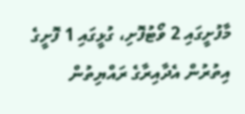މާފުށީގައި 2 ވޯޓުފޮށި، ގުޅީގައި 1 ފޮށީގެ އިތުރުން އެދާއިރާގެ ރައްޔިތުން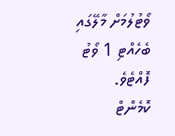ވޯޓުލުމަށް މާލޭގައި ބެހެއްޓި 1 ވޯޓު ފޮއްޓެވެ.
ކޮމެންޓް